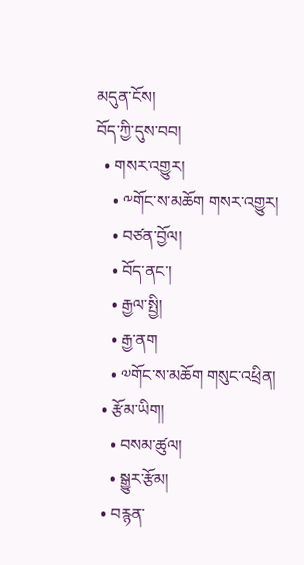མདུན་ངོས།
བོད་ཀྱི་དུས་བབ།
  • གསར་འགྱུར།
    • ༸གོང་ས་མཆོག གསར་འགྱུར།
    • བཙན་བྱོལ།
    • བོད་ནང་།
    • རྒྱལ་སྤྱི།
    • རྒྱ་ནག
    • ༧གོང་ས་མཆོག གསུང་འཕྲིན།
  • རྩོམ་ཡིག།
    • བསམ་ཚུལ།
    • སྒྱུར་རྩོམ།
  • བརྙན་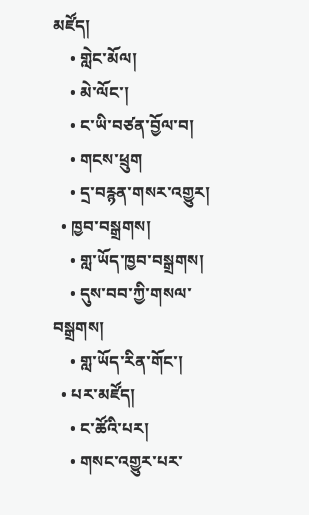མཛོད།
    • གླེང་མོལ།
    • མེ་ལོང་།
    • ང་ཡི་བཙན་བྱོལ་བ།
    • གངས་ཕྲུག
    • དྲ་བརྙན་གསར་འགྱུར།
  • ཁྱབ་བསྒྲགས།
    • གླ་ཡོད་ཁྱབ་བསྒྲགས།
    • དུས་བབ་ཀྱི་གསལ་བསྒྲགས།
    • གླ་ཡོད་རིན་གོང་།
  • པར་མཛོད།
    • ང་ཚོའི་པར།
    • གསང་འགྱུར་པར་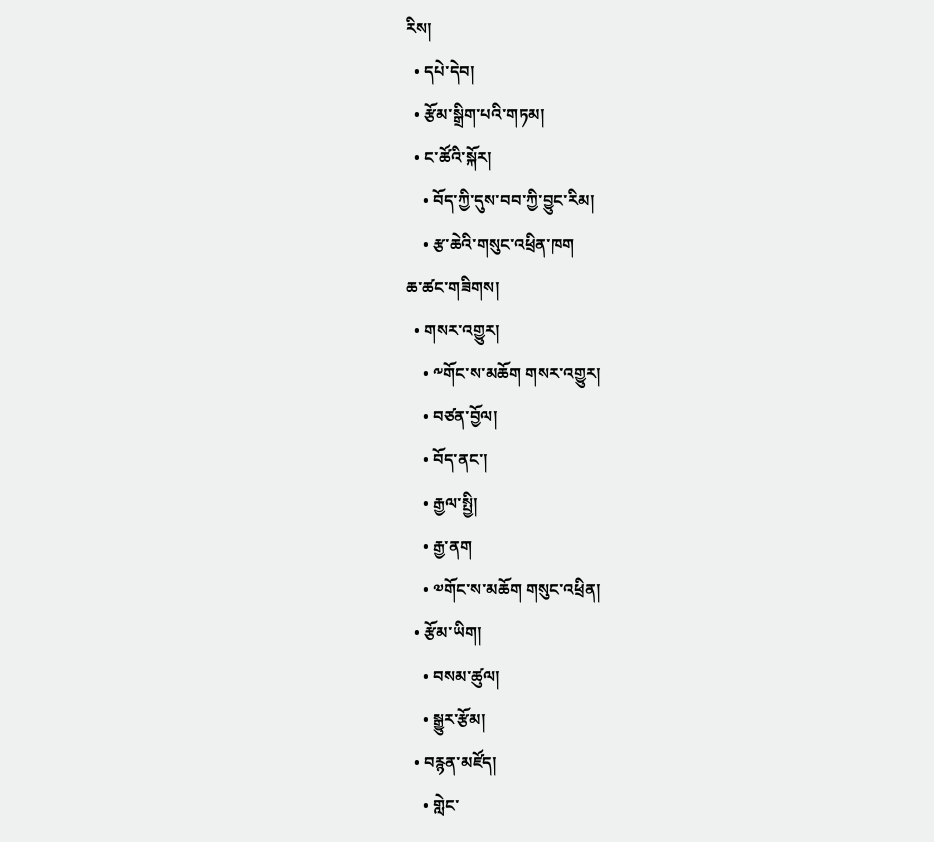རིས།
  • དཔེ་དེབ།
  • རྩོམ་སྒྲིག་པའི་གཏམ།
  • ང་ཚོའི་སྐོར།
    • བོད་ཀྱི་དུས་བབ་ཀྱི་བྱུང་རིམ།
    • རྩ་ཆེའི་གསུང་འཕྲིན་ཁག
ཆ་ཚང་གཟིགས།
  • གསར་འགྱུར།
    • ༸གོང་ས་མཆོག གསར་འགྱུར།
    • བཙན་བྱོལ།
    • བོད་ནང་།
    • རྒྱལ་སྤྱི།
    • རྒྱ་ནག
    • ༧གོང་ས་མཆོག གསུང་འཕྲིན།
  • རྩོམ་ཡིག།
    • བསམ་ཚུལ།
    • སྒྱུར་རྩོམ།
  • བརྙན་མཛོད།
    • གླེང་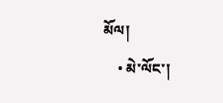མོལ།
    • མེ་ལོང་།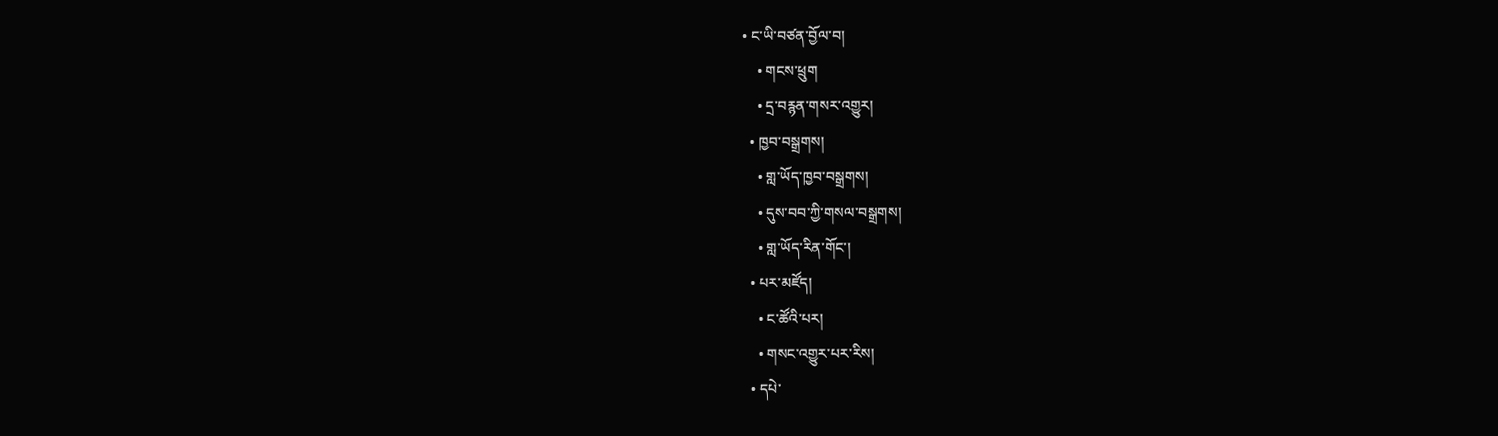• ང་ཡི་བཙན་བྱོལ་བ།
    • གངས་ཕྲུག
    • དྲ་བརྙན་གསར་འགྱུར།
  • ཁྱབ་བསྒྲགས།
    • གླ་ཡོད་ཁྱབ་བསྒྲགས།
    • དུས་བབ་ཀྱི་གསལ་བསྒྲགས།
    • གླ་ཡོད་རིན་གོང་།
  • པར་མཛོད།
    • ང་ཚོའི་པར།
    • གསང་འགྱུར་པར་རིས།
  • དཔེ་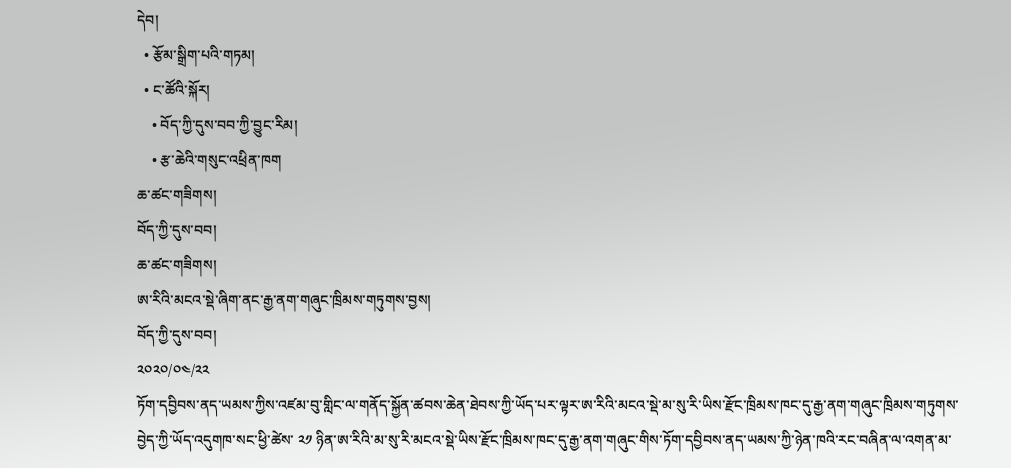དེབ།
  • རྩོམ་སྒྲིག་པའི་གཏམ།
  • ང་ཚོའི་སྐོར།
    • བོད་ཀྱི་དུས་བབ་ཀྱི་བྱུང་རིམ།
    • རྩ་ཆེའི་གསུང་འཕྲིན་ཁག
ཆ་ཚང་གཟིགས།
བོད་ཀྱི་དུས་བབ།
ཆ་ཚང་གཟིགས།
ཨ་རིའི་མངའ་སྡེ་ཞིག་ནང་རྒྱ་ནག་གཞུང་ཁྲིམས་གཏུགས་བྱས།
བོད་ཀྱི་དུས་བབ།
༢༠༢༠/༠༤/༢༢
ཏོག་དབྱིབས་ནད་ཡམས་ཀྱིས་འཛམ་བུ་གླིང་ལ་གནོད་སྐྱོན་ཚབས་ཆེན་ཐེབས་ཀྱི་ཡོད་པར་ལྟར་ཨ་རིའི་མངའ་སྡེ་མ་སུ་རི་ཡིས་རྫོང་ཁྲིམས་ཁང་དུ་རྒྱ་ནག་གཞུང་ཁྲིམས་གཏུགས་བྱེད་ཀྱི་ཡོད་འདུགཁ་སང་ཕྱི་ཚེས་ ༢༡ ཉིན་ཨ་རིའི་མ་སུ་རི་མངའ་སྡེ་ཡིས་རྫོང་ཁྲིམས་ཁང་དུ་རྒྱ་ནག་གཞུང་གིས་ཏོག་དབྱིབས་ནད་ཡམས་ཀྱི་ཉེན་ཁའི་རང་བཞིན་ལ་འགན་མ་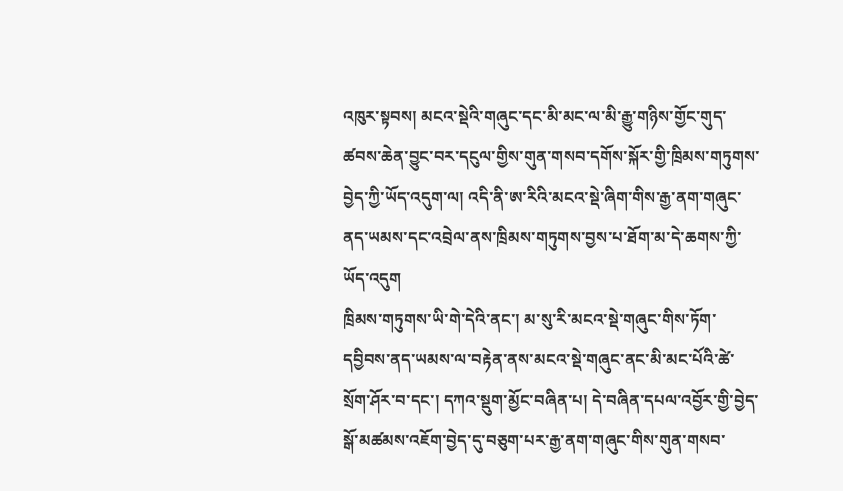འཁུར་སྟབས། མངའ་སྡེའི་གཞུང་དང་མི་མང་ལ་མི་རྒྱུ་གཉིས་གྱོང་གུད་ཚབས་ཆེན་བྱུང་བར་དངུལ་གྱིས་གུན་གསབ་དགོས་སྐོར་གྱི་ཁྲིམས་གཏུགས་བྱེད་ཀྱི་ཡོད་འདུག་ལ། འདི་ནི་ཨ་རིའི་མངའ་སྡེ་ཞིག་གིས་རྒྱ་ནག་གཞུང་ནད་ཡམས་དང་འབྲེལ་ནས་ཁྲིམས་གཏུགས་བྱས་པ་ཐོག་མ་དེ་ཆགས་ཀྱི་ཡོད་འདུག
ཁྲིམས་གཏུགས་ཡི་གེ་དེའི་ནང་། མ་སུ་རི་མངའ་སྡེ་གཞུང་གིས་ཏོག་དབྱིབས་ནད་ཡམས་ལ་བརྟེན་ནས་མངའ་སྡེ་གཞུང་ནང་མི་མང་པོའི་ཚེ་སྲོག་ཤོར་བ་དང་། དཀའ་སྡུག་མྱོང་བཞིན་པ། དེ་བཞིན་དཔལ་འབྱོར་གྱི་བྱེད་སྒོ་མཚམས་འཇོག་བྱེད་དུ་བཅུག་པར་རྒྱ་ནག་གཞུང་གིས་གུན་གསབ་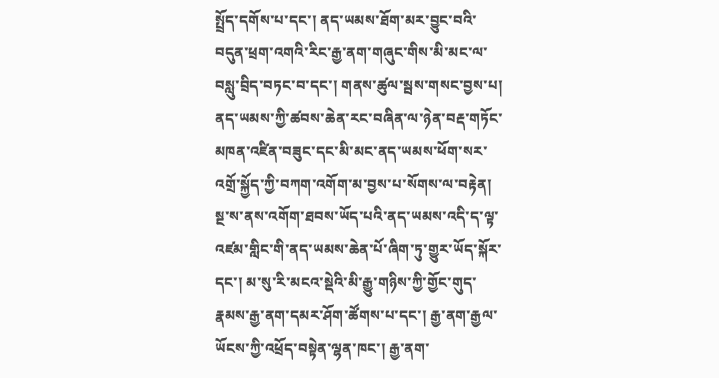སྤྲོད་དགོས་པ་དང་། ནད་ཡམས་ཐོག་མར་བྱུང་བའི་བདུན་ཕྲག་འགའི་རིང་རྒྱ་ནག་གཞུང་གིས་མི་མང་ལ་བསླུ་བྲིད་བཏང་བ་དང་། གནས་ཚུལ་སྦས་གསང་བྱས་པ། ནད་ཡམས་ཀྱི་ཚབས་ཆེན་རང་བཞིན་ལ་ཉེན་བརྡ་གཏོང་མཁན་འཛིན་བཟུང་དང་མི་མང་ནད་ཡམས་ཕོག་སར་འགྲོ་སྐྱོད་ཀྱི་བཀག་འགོག་མ་བྱས་པ་སོགས་ལ་བརྟེན། སྔ་ས་ནས་འགོག་ཐབས་ཡོད་པའི་ནད་ཡམས་འདི་ད་ལྟ་འཛམ་གླིང་གི་ནད་ཡམས་ཆེན་པོ་ཞིག་ཏུ་གྱུར་ཡོད་སྐོར་དང་། མ་སུ་རི་མངའ་སྡེའི་མི་རྒྱུ་གཉིས་ཀྱི་གྱོང་གུད་རྣམས་རྒྱ་ནག་དམར་ཤོག་ཚོགས་པ་དང་། རྒྱ་ནག་རྒྱལ་ཡོངས་ཀྱི་འཕྲོད་བསྟེན་ལྷན་ཁང་། རྒྱ་ནག་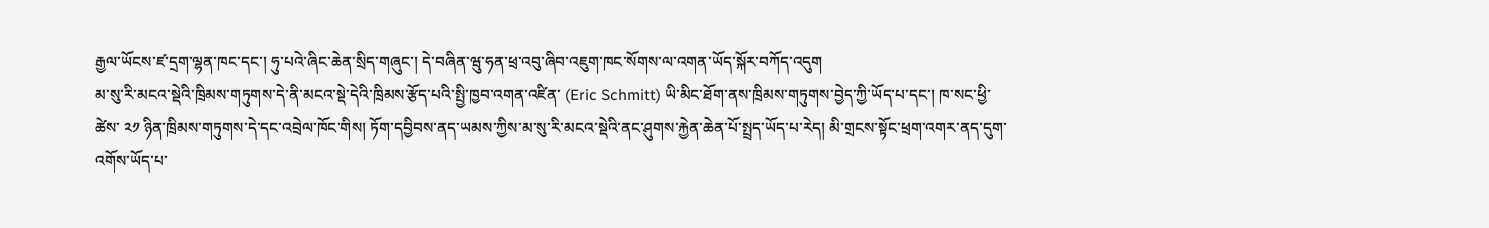རྒྱལ་ཡོངས་ཛ་དྲག་ལྷན་ཁང་དང་། ཧུ་པའེ་ཞིང་ཆེན་སྲིད་གཞུང་། དེ་བཞིན་ཝུ་ཧན་ཕྲ་འབུ་ཞིབ་འཇུག་ཁང་སོགས་ལ་འགན་ཡོད་སྐོར་བཀོད་འདུག
མ་སུ་རི་མངའ་སྡེའི་ཁྲིམས་གཏུགས་དེ་ནི་མངའ་སྡེ་དེའི་ཁྲིམས་རྩོད་པའི་སྤྱི་ཁྱབ་འགན་འཛིན་ (Eric Schmitt) ཡི་མིང་ཐོག་ནས་ཁྲིམས་གཏུགས་བྱེད་ཀྱི་ཡོད་པ་དང་། ཁ་སང་ཕྱི་ཚེས་ ༢༡ ཉིན་ཁྲིམས་གཏུགས་དེ་དང་འབྲེལ་ཁོང་གིས། ཏོག་དབྱིབས་ནད་ཡམས་ཀྱིས་མ་སུ་རི་མངའ་སྡེའི་ནང་ཤུགས་རྐྱེན་ཆེན་པོ་སྤྲད་ཡོད་པ་རེད། མི་གྲངས་སྟོང་ཕྲག་འགར་ནད་དུག་འགོས་ཡོད་པ་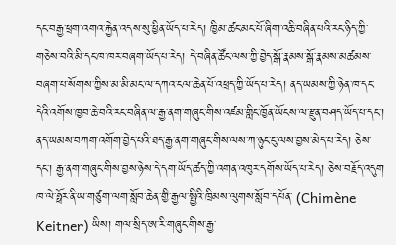དང་བརྒྱ་ཕྲག་འགའ་རྐྱེན་འདས་སུ་ཕྱིན་ཡོད་པ་རེད། ཁྱིམ་ཚང་མང་པོ་ཞིག་འཆི་བཞིན་པའི་རང་ཉིད་ཀྱི་གཅེས་བའི་མི་དང་ཁ་ཁར་བཞག་ཡོད་པ་རེད། དེ་བཞིན་ཚོང་ལས་ཀྱི་བྱེད་སྒོ་རྣམས་སྒོ་རྣམས་མཚམས་བཞག་པ་སོགས་ཀྱིས་མ་མི་མང་ལ་དཀའ་ངལ་ཆེན་པོ་འཕྲད་ཀྱི་ཡོད་པ་རེད། ནད་ཡམས་ཀྱི་ཉེན་ཁ་དང་དེའི་འགོས་ཁྱབ་ཆེ་བའི་རང་བཞིན་ལ་རྒྱ་ནག་གཞུང་གིས་འཛམ་གླིང་ཁྱོན་ཡོངས་ལ་རྫུན་བཤད་ཡོད་པ་དང་། ནད་ཡམས་བཀག་འགོག་བྱེད་པའི་ཐད་རྒྱ་ནག་གཞུང་གིས་ལས་ཀ་ཉུང་ངུ་ལས་བྱས་མེད་པ་རེད། ཅེས་དང་། རྒྱ་ནག་གཞུང་གིས་བྱས་ཉེས་དེ་དག་ཡོད་ཚད་ཀྱི་འགན་འཁུར་དགོས་ཡོད་པ་རེད། ཅེས་བརྗོད་འདུག
ཁ་ལེ་ཧྥོར་ནི་ཡ་གཙུག་ལག་སློབ་ཆེན་གྱི་རྒྱལ་སྤྱིའི་ཁྲིམས་ལུགས་སློབ་དཔོན་ (Chimène Keitner) ཡིས། གལ་སྲིད་ཨ་རི་གཞུང་གིས་རྒྱ་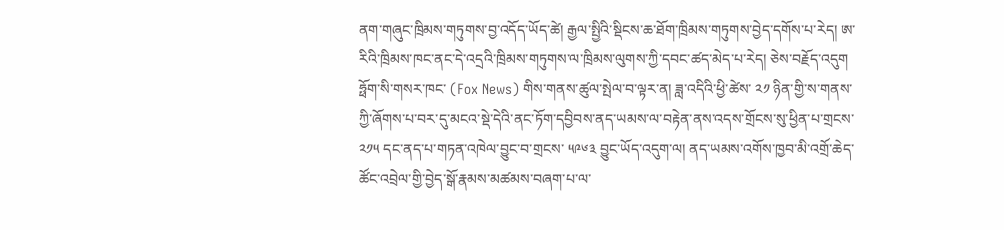ནག་གཞུང་ཁྲིམས་གཏུགས་བྱ་འདོད་ཡོད་ཚེ། རྒྱལ་སྤྱིའི་སྡིངས་ཆ་ཐོག་ཁྲིམས་གཏུགས་བྱེད་དགོས་པ་རེད། ཨ་རིའི་ཁྲིམས་ཁང་ནང་དེ་འདྲའི་ཁྲིམས་གཏུགས་ལ་ཁྲིམས་ལུགས་ཀྱི་དབང་ཚད་མེད་པ་རེད། ཅེས་བརྗོད་འདུག
ཧྥོག་སི་གསར་ཁང་ (Fox News) གིས་གནས་ཚུལ་སྤེལ་བ་ལྟར་ན། ཟླ་འདིའི་ཕྱི་ཚེས་ ༢༡ ཉིན་གྱི་ས་གནས་ཀྱི་ཞོགས་པ་བར་དུ་མངའ་སྡེ་དེའི་ནང་ཏོག་དབྱིབས་ནད་ཡམས་ལ་བརྟེན་ནས་འདས་གྲོངས་སུ་ཕྱིན་པ་གྲངས་ ༢༡༥ དང་ནད་པ་གཏན་འཁེལ་བྱུང་བ་གྲངས་ ༥༩༦༣ བྱུང་ཡོད་འདུག་ལ། ནད་ཡམས་འགོས་ཁྱབ་མི་འགྲོ་ཆེད་ཚོང་འབྲེལ་གྱི་བྱེད་སྒོ་རྣམས་མཚམས་བཞག་པ་ལ་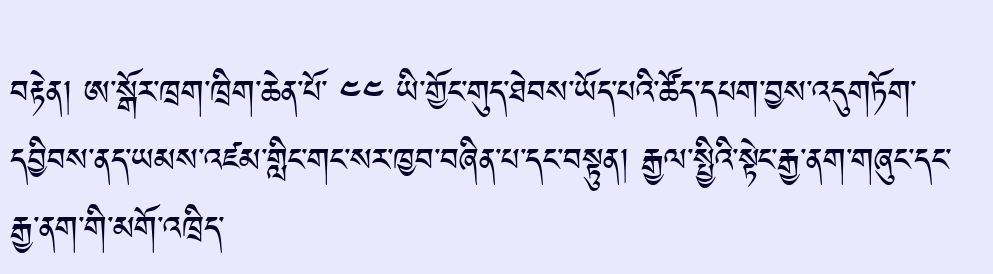བརྟེན། ཨ་སྒོར་ཁྲག་ཁྲིག་ཆེན་པོ་ ༤༤ ཡི་གྱོང་གུད་ཐེབས་ཡོད་པའི་ཚོད་དཔག་བྱས་འདུགཏོག་དབྱིབས་ནད་ཡམས་འཛམ་གླིང་གང་སར་ཁྱབ་བཞིན་པ་དང་བསྟུན། རྒྱལ་སྤྱིའི་སྟེང་རྒྱ་ནག་གཞུང་དང་རྒྱ་ནག་གི་མགོ་འཁྲིད་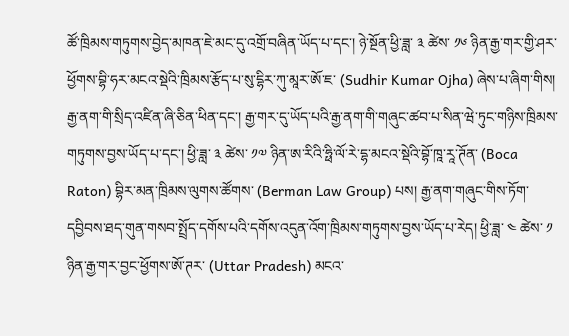ཚོ་ཁྲིམས་གཏུགས་བྱེད་མཁན་ཇེ་མང་དུ་འགྲོ་བཞིན་ཡོད་པ་དང་། ཉེ་སྔོན་ཕྱི་ཟླ་ ༣ ཚེས་ ༡༦ ཉིན་རྒྱ་གར་གྱི་ཤར་ཕྱོགས་བྷི་ཧར་མངའ་སྡེའི་ཁྲིམས་རྩོད་པ་སུ་དྷིར་ཀུ་མཱར་ཨོ་ཇ་ (Sudhir Kumar Ojha) ཞེས་པ་ཞིག་གིས། རྒྱ་ནག་གི་སྲིད་འཛིན་ཞི་ཅིན་ཕིན་དང་། རྒྱ་གར་དུ་ཡོད་པའི་རྒྱ་ནག་གི་གཞུང་ཚབ་པ་སིན་ཝེ་ཏུང་གཉིས་ཁྲིམས་གཏུགས་བྱས་ཡོད་པ་དང་། ཕྱི་ཟླ་ ༣ ཚེས་ ༡༧ ཉིན་ཨ་རིའི་ཧྥི་ལོ་རེ་དྷ་མངའ་སྡེའི་བྷོ་ཁཱ་རཱ་ཊོན་ (Boca Raton) བྷིར་མན་ཁྲིམས་ལུགས་ཚོགས་ (Berman Law Group) པས། རྒྱ་ནག་གཞུང་གིས་ཏོག་དབྱིབས་ཐད་གུན་གསབ་སྤྲོད་དགོས་པའི་དགོས་འདུན་འོག་ཁྲིམས་གཏུགས་བྱས་ཡོད་པ་རེད། ཕྱི་ཟླ་ ༤ ཚེས་ ༡ ཉིན་རྒྱ་གར་བྱང་ཕྱོགས་ཨོ་ཊར་ (Uttar Pradesh) མངའ་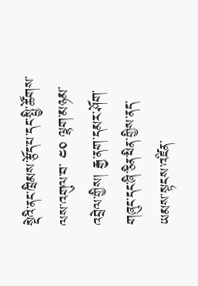སྡེའི་ནང་ཁྲིམས་རྩོད་པ་དང་སྤྱི་ཚོགས་ལས་འགུལ་བ་ ༤༠ ལྷག་མཉམ་འབྲེལ་གྱིས། རྒྱ་ནག་དམར་ཤོག་གཞུང་དང་ཞི་ཅིན་ཕིན་གྱིས་ནད་ཡམས་སྟངས་འཛིན་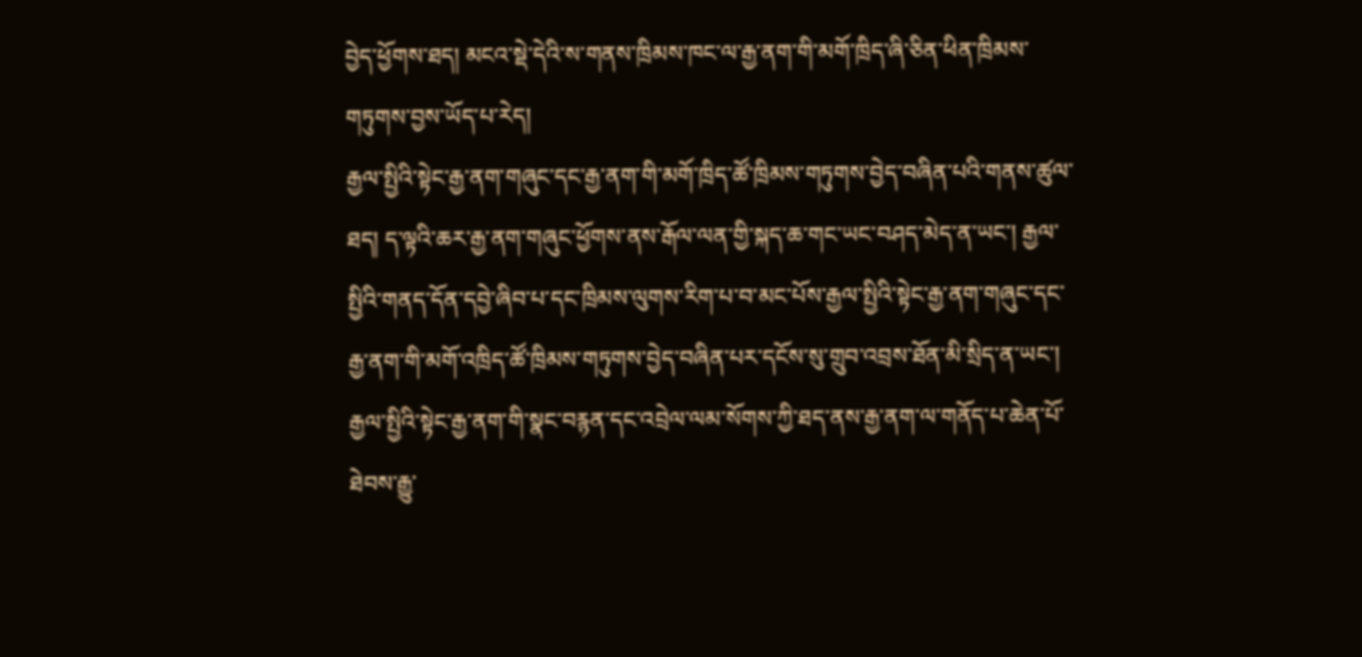བྱེད་ཕྱོགས་ཐད། མངའ་སྡེ་དེའི་ས་གནས་ཁྲིམས་ཁང་ལ་རྒྱ་ནག་གི་མགོ་ཁྲིད་ཞི་ཅིན་ཕིན་ཁྲིམས་གཏུགས་བྱས་ཡོད་པ་རེད།
རྒྱལ་སྤྱིའི་སྟེང་རྒྱ་ནག་གཞུང་དང་རྒྱ་ནག་གི་མགོ་ཁྲིད་ཚོ་ཁྲིམས་གཏུགས་བྱེད་བཞིན་པའི་གནས་ཚུལ་ཐད། ད་ལྟའི་ཆར་རྒྱ་ནག་གཞུང་ཕྱོགས་ནས་རྒོལ་ལན་གྱི་སྐད་ཆ་གང་ཡང་བཤད་མེད་ན་ཡང་། རྒྱལ་སྤྱིའི་གནད་དོན་དབྱེ་ཞིབ་པ་དང་ཁྲིམས་ལུགས་རིག་པ་བ་མང་པོས་རྒྱལ་སྤྱིའི་སྟེང་རྒྱ་ནག་གཞུང་དང་རྒྱ་ནག་གི་མགོ་འཁྲིད་ཚོ་ཁྲིམས་གཏུགས་བྱེད་བཞིན་པར་དངོས་སུ་གྲུབ་འབྲས་ཐོན་མི་སྲིད་ན་ཡང་། རྒྱལ་སྤྱིའི་སྟེང་རྒྱ་ནག་གི་སྣང་བརྙན་དང་འབྲེལ་ལམ་སོགས་ཀྱི་ཐད་ནས་རྒྱ་ནག་ལ་གནོད་པ་ཆེན་པོ་ཐེབས་རྒྱུ་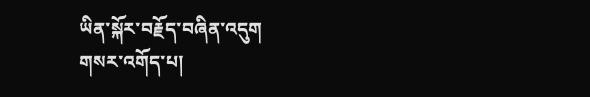ཡིན་སྐོར་བརྗོད་བཞིན་འདུག
གསར་འགོད་པ།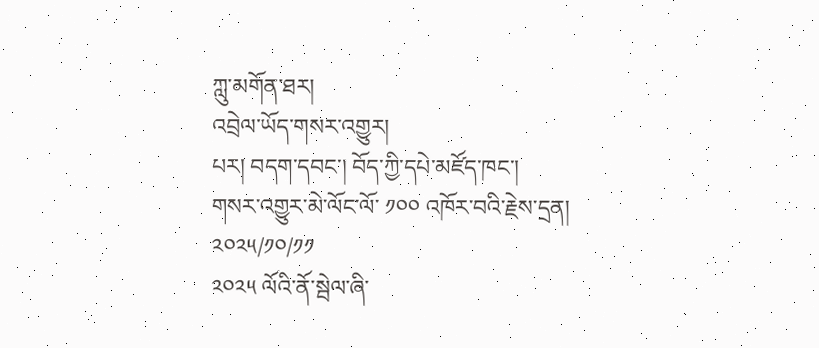ཀླུ་མགོན་ཐར།
འབྲེལ་ཡོད་གསར་འགྱུར།
པར། བདག་དབང་། བོད་ཀྱི་དཔེ་མཛོད་ཁང་།
གསར་འགྱུར་མེ་ལོང་ལོ་ ༡༠༠ འཁོར་བའི་རྗེས་དྲན།
༢༠༢༥/༡༠/༡༡
༢༠༢༥ ལོའི་ནོ་སྦེལ་ཞི་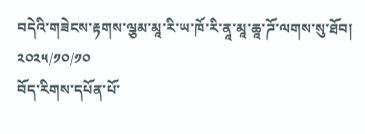བདེའི་གཟེངས་རྟགས་ལྕམ་མཱ་རི་ཡ་ཁོ་རི་ནཱ་མཱ་ཆཱ་ཌོ་ལགས་སུ་ཐོབ།
༢༠༢༥/༡༠/༡༠
བོད་རིགས་དཔོན་པོ་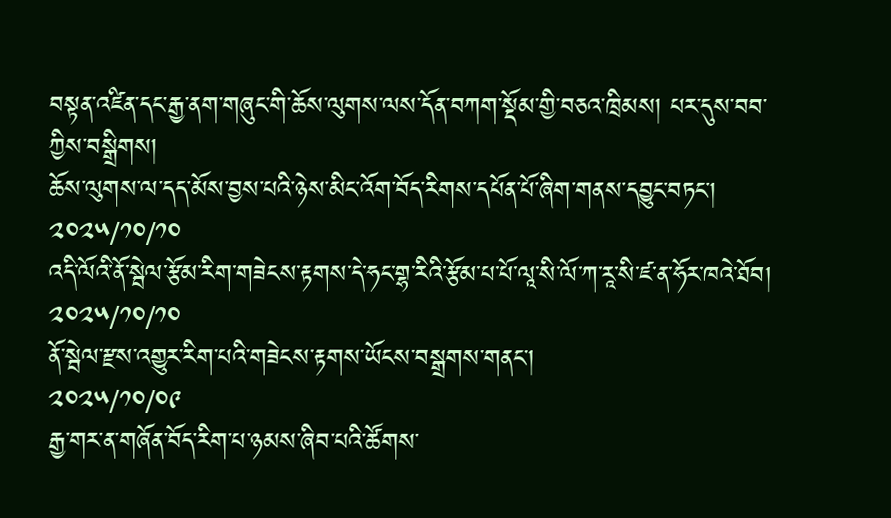བསྟན་འཛིན་དང་རྒྱ་ནག་གཞུང་གི་ཆོས་ལུགས་ལས་དོན་བཀག་སྡོམ་གྱི་བཅའ་ཁྲིམས། པར་དུས་བབ་ཀྱིས་བསྒྲིགས།
ཆོས་ལུགས་ལ་དད་མོས་བྱས་པའི་ཉེས་མིང་འོག་བོད་རིགས་དཔོན་པོ་ཞིག་གནས་དབྱུང་བཏང་།
༢༠༢༥/༡༠/༡༠
འདི་ལོའི་ནོ་སྦེལ་རྩོམ་རིག་གཟེངས་རྟགས་དེ་ཧང་གྷ་རིའི་རྩོམ་པ་པོ་ལཱ་སི་ལོ་ཀ་རཱ་སི་ཛ་ན་ཧོར་ཁའེ་ཐོབ།
༢༠༢༥/༡༠/༡༠
ནོ་སྦེལ་རྫས་འགྱུར་རིག་པའི་གཟེངས་རྟགས་ཡོངས་བསྒྲགས་གནང་།
༢༠༢༥/༡༠/༠༩
རྒྱ་གར་ན་གཞོན་བོད་རིག་པ་ཉམས་ཞིབ་པའི་ཚོགས་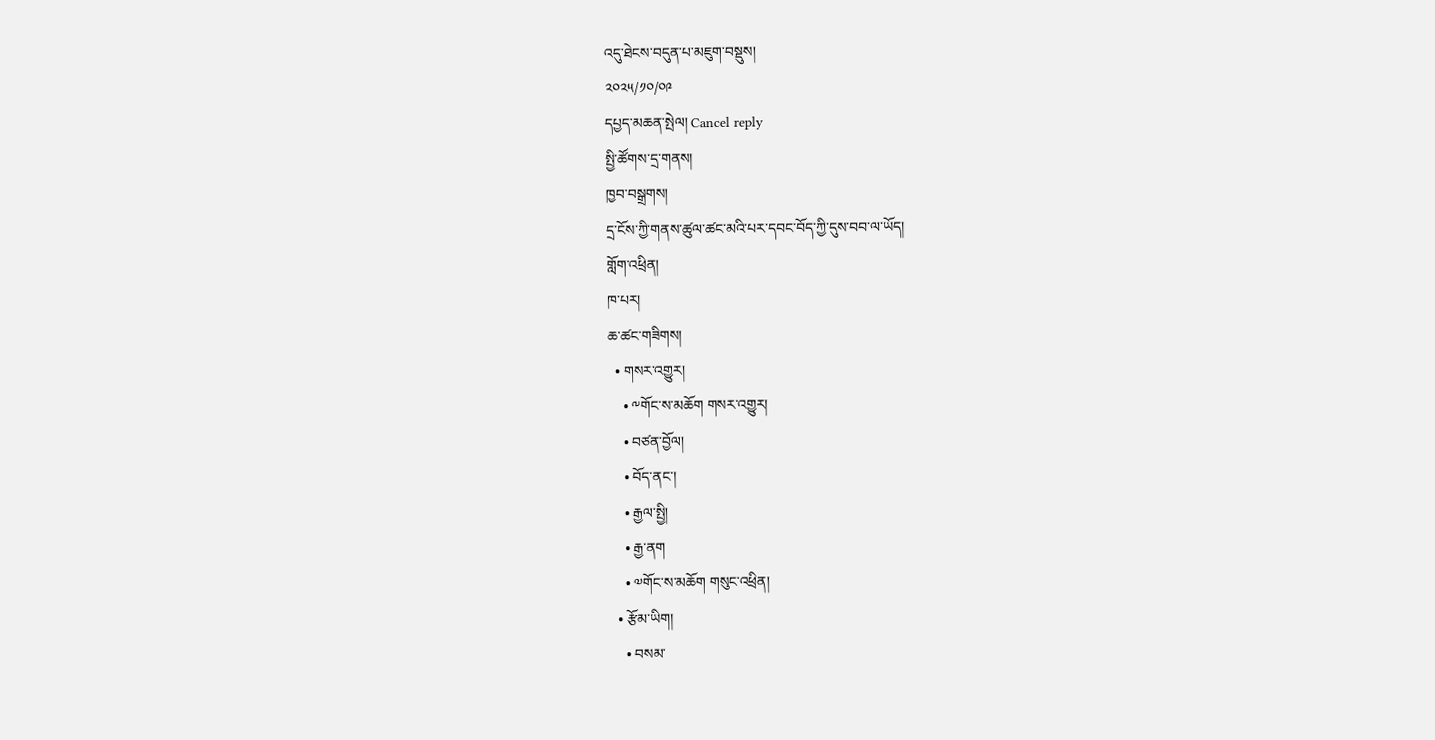འདུ་ཐེངས་བདུན་པ་མཇུག་བསྡུས།
༢༠༢༥/༡༠/༠༩
དཔྱད་མཆན་སྤེལ། Cancel reply
སྤྱི་ཚོགས་དྲ་གནས།
ཁྱབ་བསྒྲགས།
དྲ་ངོས་ཀྱི་གནས་ཚུལ་ཚང་མའི་པར་དབང་བོད་ཀྱི་དུས་བབ་ལ་ཡོད།
གློག་འཕྲིན།
ཁ་པར།
ཆ་ཚང་གཟིགས།
  • གསར་འགྱུར།
    • ༸གོང་ས་མཆོག གསར་འགྱུར།
    • བཙན་བྱོལ།
    • བོད་ནང་།
    • རྒྱལ་སྤྱི།
    • རྒྱ་ནག
    • ༧གོང་ས་མཆོག གསུང་འཕྲིན།
  • རྩོམ་ཡིག།
    • བསམ་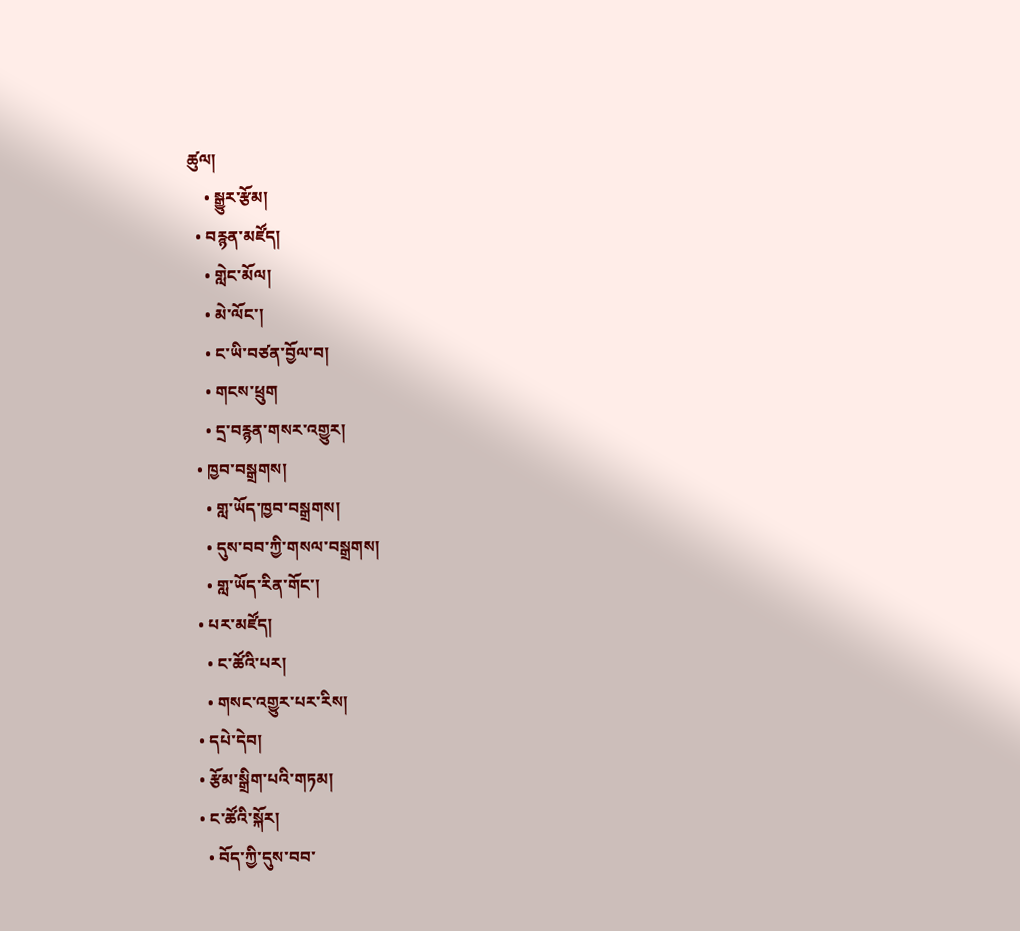ཚུལ།
    • སྒྱུར་རྩོམ།
  • བརྙན་མཛོད།
    • གླེང་མོལ།
    • མེ་ལོང་།
    • ང་ཡི་བཙན་བྱོལ་བ།
    • གངས་ཕྲུག
    • དྲ་བརྙན་གསར་འགྱུར།
  • ཁྱབ་བསྒྲགས།
    • གླ་ཡོད་ཁྱབ་བསྒྲགས།
    • དུས་བབ་ཀྱི་གསལ་བསྒྲགས།
    • གླ་ཡོད་རིན་གོང་།
  • པར་མཛོད།
    • ང་ཚོའི་པར།
    • གསང་འགྱུར་པར་རིས།
  • དཔེ་དེབ།
  • རྩོམ་སྒྲིག་པའི་གཏམ།
  • ང་ཚོའི་སྐོར།
    • བོད་ཀྱི་དུས་བབ་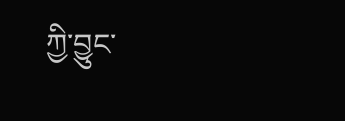ཀྱི་བྱུང་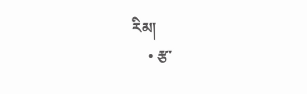རིམ།
    • རྩ་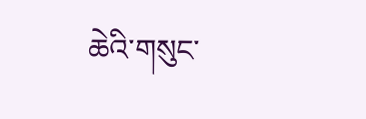ཆེའི་གསུང་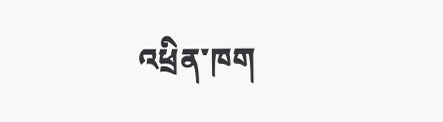འཕྲིན་ཁག